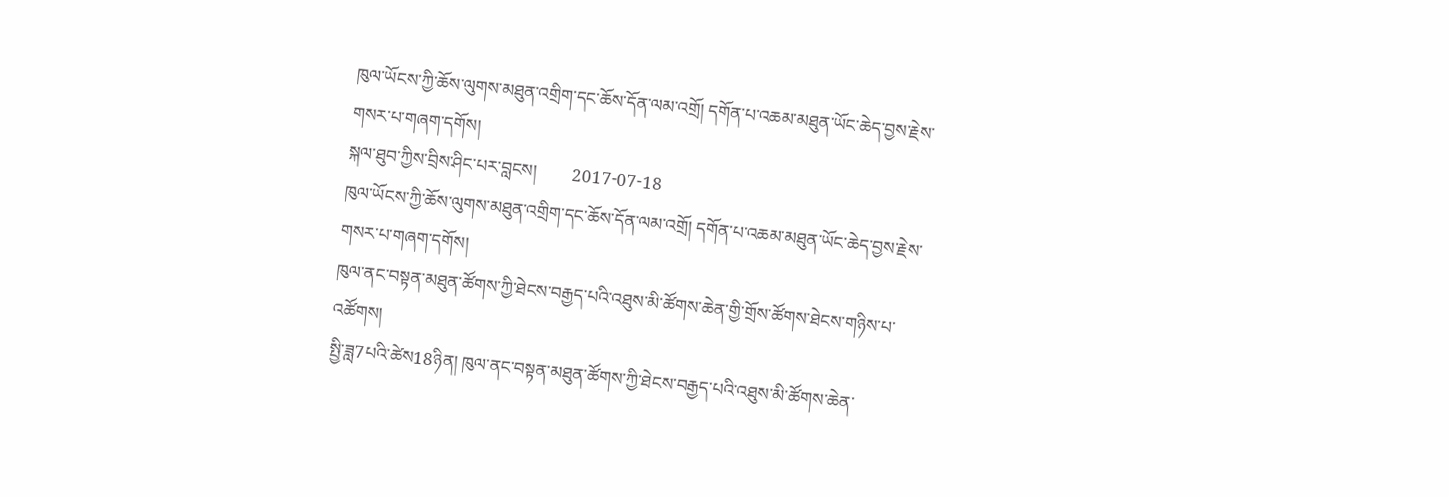ཁུལ་ཡོངས་ཀྱི་ཆོས་ལུགས་མཐུན་འགྲིག་དང་ཆོས་དོན་ལམ་འགྲོ། དགོན་པ་འཆམ་མཐུན་ཡོང་ཆེད་བྱས་རྗེས་གསར་པ་གཞག་དགོས།
སྐལ་ཐུབ་ཀྱིས་བྲིས་ཤིང་པར་བླངས།        2017-07-18
ཁུལ་ཡོངས་ཀྱི་ཆོས་ལུགས་མཐུན་འགྲིག་དང་ཆོས་དོན་ལམ་འགྲོ། དགོན་པ་འཆམ་མཐུན་ཡོང་ཆེད་བྱས་རྗེས་གསར་པ་གཞག་དགོས།
ཁུལ་ནང་བསྟན་མཐུན་ཚོགས་ཀྱི་ཐེངས་བརྒྱད་པའི་འཐུས་མི་ཚོགས་ཆེན་གྱི་གྲོས་ཚོགས་ཐེངས་གཉིས་པ་འཚོགས།
སྤྱི་ཟླ7པའི་ཚེས18ཉིན། ཁུལ་ནང་བསྟན་མཐུན་ཚོགས་ཀྱི་ཐེངས་བརྒྱད་པའི་འཐུས་མི་ཚོགས་ཆེན་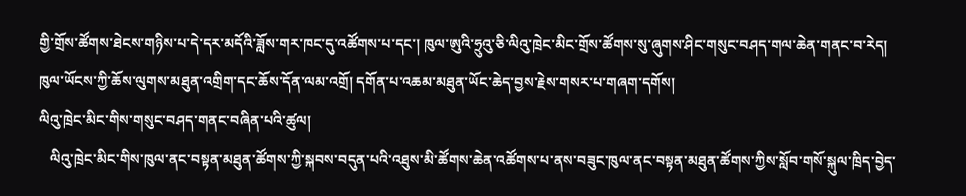གྱི་གྲོས་ཚོགས་ཐེངས་གཉིས་པ་དེ་དར་མདོའི་ཟློས་གར་ཁང་དུ་འཚོགས་པ་དང་། ཁུལ་ཨུའི་ཧྲུའུ་ཅི་ལིའུ་ཁྲེང་མིང་གྲོས་ཚོགས་སུ་ཞུགས་ཤིང་གསུང་བཤད་གལ་ཆེན་གནང་བ་རེད།
ཁུལ་ཡོངས་ཀྱི་ཆོས་ལུགས་མཐུན་འགྲིག་དང་ཆོས་དོན་ལམ་འགྲོ། དགོན་པ་འཆམ་མཐུན་ཡོང་ཆེད་བྱས་རྗེས་གསར་པ་གཞག་དགོས།
ལིའུ་ཁྲེང་མིང་གིས་གསུང་བཤད་གནང་བཞིན་པའི་ཚུལ།
   ལིའུ་ཁྲེང་མིང་གིས་ཁུལ་ནང་བསྟན་མཐུན་ཚོགས་ཀྱི་སྐབས་བདུན་པའི་འཐུས་མི་ཚོགས་ཆེན་འཚོགས་པ་ནས་བཟུང་ཁུལ་ནང་བསྟན་མཐུན་ཚོགས་ཀྱིས་སློབ་གསོ་སྐུལ་ཁྲིད་བྱེད་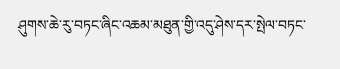ཤུགས་ཆེ་རུ་བཏང་ཞིང་འཆམ་མཐུན་གྱི་འདུ་ཤེས་དར་སྤེལ་བཏང་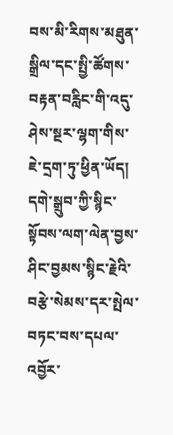བས་མི་རིགས་མཐུན་སྒྲིལ་དང་སྤྱི་ཚོགས་བརྟན་བརླིང་གི་འདུ་ཤེས་སྔར་ལྷག་གིས་ཇེ་དྲག་ཏུ་ཕྱིན་ཡོད། དགེ་སྒྲུབ་ཀྱི་སྙིང་སྟོབས་ལག་ལེན་བྱས་ཤིང་བྱམས་སྙིང་རྗེའི་བརྩེ་སེམས་དར་སྤེལ་བཏང་བས་དཔལ་འབྱོར་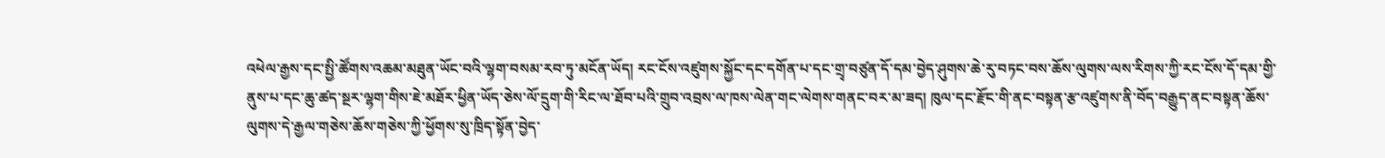འཕེལ་རྒྱས་དང་སྤྱི་ཚོགས་འཆམ་མཐུན་ཡོང་བའི་ལྷག་བསམ་རབ་ཏུ་མངོན་ཡོད། རང་ངོས་འཛུགས་སྐྱོང་དང་དགོན་པ་དང་གྲྭ་བཙུན་དོ་དམ་བྱེད་ཤུགས་ཆེ་རུ་བཏང་བས་ཆོས་ལུགས་ལས་རིགས་ཀྱི་རང་ངོས་དོ་དམ་གྱི་ནུས་པ་དང་ཆུ་ཚད་སྔར་ལྷག་གིས་ཇེ་མཐོར་ཕྱིན་ཡོད་ཅེས་ལོ་དྲུག་གི་རིང་ལ་ཐོབ་པའི་གྲུབ་འབྲས་ལ་ཁས་ལེན་གང་ལེགས་གནང་བར་མ་ཟད། ཁུལ་དང་རྫོང་གི་ནང་བསྟན་རྩ་འཛུགས་ནི་བོད་བརྒྱུད་ནང་བསྟན་ཆོས་ལུགས་དེ་རྒྱལ་གཅེས་ཆོས་གཅེས་ཀྱི་ཕྱོགས་སུ་ཁྲིད་སྟོན་བྱེད་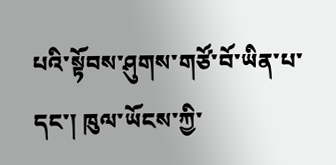པའི་སྟོབས་ཤུགས་གཙོ་བོ་ཡིན་པ་དང་། ཁུལ་ཡོངས་ཀྱི་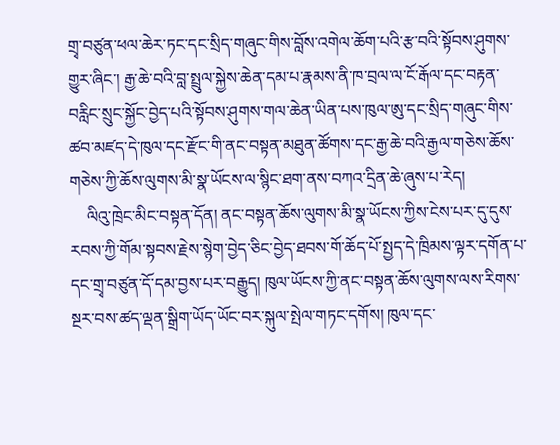གྲྭ་བཙུན་ཕལ་ཆེར་ཏང་དང་སྲིད་གཞུང་གིས་བློས་འགེལ་ཆོག་པའི་རྩ་བའི་སྟོབས་ཤུགས་གྱུར་ཞིང་། རྒྱ་ཆེ་བའི་བླ་སྤྲུལ་སྐྱེས་ཆེན་དམ་པ་རྣམས་ནི་ཁ་བྲལ་ལ་ངོ་རྒོལ་དང་བརྟན་བརླིང་སྲུང་སྐྱོང་བྱེད་པའི་སྟོབས་ཤུགས་གལ་ཆེན་ཡིན་པས་ཁུལ་ཨུ་དང་སྲིད་གཞུང་གིས་ཚབ་མཛད་དེ་ཁུལ་དང་རྫོང་གི་ནང་བསྟན་མཐུན་ཚོགས་དང་རྒྱ་ཆེ་བའི་རྒྱལ་གཅེས་ཆོས་གཅེས་ཀྱི་ཆོས་ལུགས་མི་སྣ་ཡོངས་ལ་སྙིང་ཐག་ནས་བཀའ་དྲིན་ཆེ་ཞུས་པ་རེད།
    ལིའུ་ཁྲེང་མིང་བསྟན་དོན། ནང་བསྟན་ཆོས་ལུགས་མི་སྣ་ཡོངས་ཀྱིས་ངེས་པར་དུ་དུས་རབས་ཀྱི་གོམ་སྟབས་རྗེས་སྙེག་བྱེད་ཅིང་བྱེད་ཐབས་གོ་ཆོད་པོ་སྤྱད་དེ་ཁྲིམས་ལྟར་དགོན་པ་དང་གྲྭ་བཙུན་དོ་དམ་བྱས་པར་བརྒྱུད། ཁུལ་ཡོངས་ཀྱི་ནང་བསྟན་ཆོས་ལུགས་ལས་རིགས་སྔར་བས་ཚད་ལྡན་སྒྲིག་ཡོད་ཡོང་བར་སྐུལ་སྤེལ་གཏང་དགོས། ཁུལ་དང་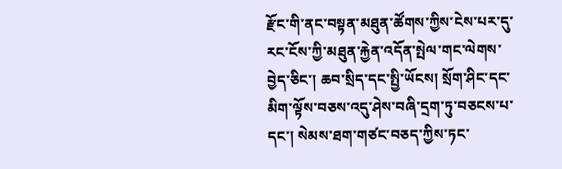རྫོང་གི་ནང་བསྟན་མཐུན་ཚོགས་ཀྱིས་ངེས་པར་དུ་རང་ངོས་ཀྱི་མཐུན་རྐྱེན་འདོན་སྤེལ་གང་ལེགས་བྱེད་ཅིང་། ཆབ་སྲིད་དང་སྤྱི་ཡོངས། སྲོག་ཤིང་དང་མིག་ལྟོས་བཅས་འདུ་ཤེས་བཞི་དྲག་ཏུ་བཅངས་པ་དང་། སེམས་ཐག་གཙང་བཅད་ཀྱིས་ཏང་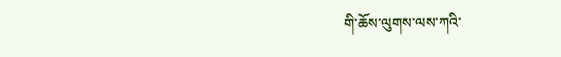གི་ཆོས་ལུགས་ལས་ཀའི་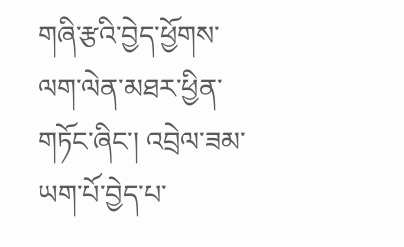གཞི་རྩའི་བྱེད་ཕྱོགས་ལག་ལེན་མཐར་ཕྱིན་གཏོང་ཞིང་། འབྲེལ་ཟམ་ཡག་པོ་བྱེད་པ་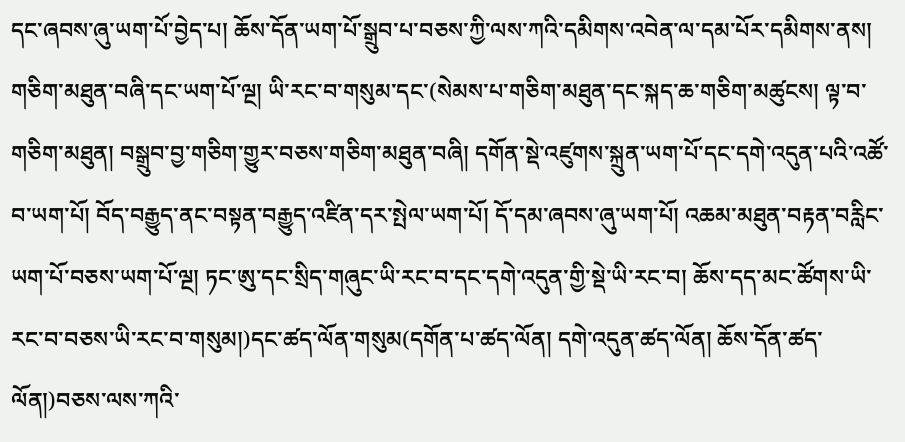དང་ཞབས་ཞུ་ཡག་པོ་བྱེད་པ། ཆོས་དོན་ཡག་པོ་སྒྲུབ་པ་བཅས་ཀྱི་ལས་ཀའི་དམིགས་འབེན་ལ་དམ་པོར་དམིགས་ནས། གཅིག་མཐུན་བཞི་དང་ཡག་པོ་ལྔ། ཡི་རང་བ་གསུམ་དང་(སེམས་པ་གཅིག་མཐུན་དང་སྐད་ཆ་གཅིག་མཚུངས། ལྟ་བ་གཅིག་མཐུན། བསྒྲུབ་བྱ་གཅིག་གྱུར་བཅས་གཅིག་མཐུན་བཞི། དགོན་སྡེ་འཛུགས་སྐྲུན་ཡག་པོ་དང་དགེ་འདུན་པའི་འཚོ་བ་ཡག་པོ། བོད་བརྒྱུད་ནང་བསྟན་བརྒྱུད་འཛིན་དར་སྤེལ་ཡག་པོ། དོ་དམ་ཞབས་ཞུ་ཡག་པོ། འཆམ་མཐུན་བརྟན་བརླིང་ཡག་པོ་བཅས་ཡག་པོ་ལྔ། ཏང་ཨུ་དང་སྲིད་གཞུང་ཡི་རང་བ་དང་དགེ་འདུན་གྱི་སྡེ་ཡི་རང་བ། ཆོས་དད་མང་ཚོགས་ཡི་རང་བ་བཅས་ཡི་རང་བ་གསུམ།)དང་ཚད་ལོན་གསུམ(དགོན་པ་ཚད་ལོན། དགེ་འདུན་ཚད་ལོན། ཆོས་དོན་ཚད་ལོན།)བཅས་ལས་ཀའི་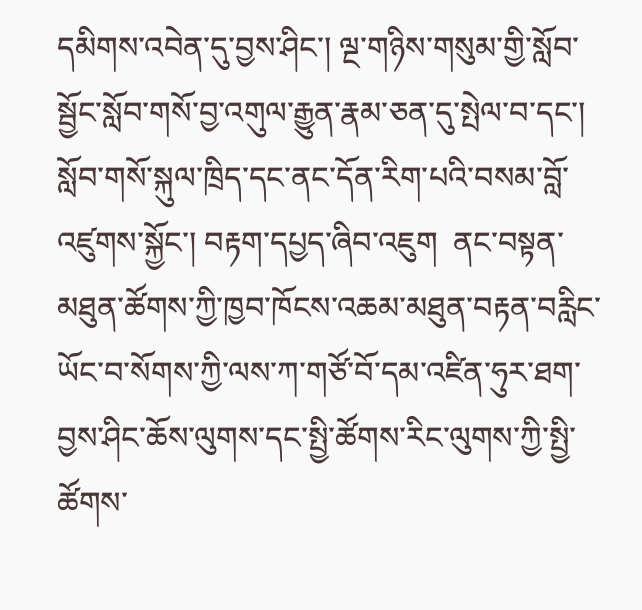དམིགས་འབེན་དུ་བྱས་ཤིང་། ལྔ་གཉིས་གསུམ་གྱི་སློབ་སྦྱོང་སློབ་གསོ་བྱ་འགུལ་རྒྱུན་རྣམ་ཅན་དུ་སྤེལ་བ་དང་། སློབ་གསོ་སྐུལ་ཁྲིད་དང་ནང་དོན་རིག་པའི་བསམ་བློ་འཛུགས་སྐྱོང་། བརྟག་དཔྱད་ཞིབ་འཇུག  ནང་བསྟན་མཐུན་ཚོགས་ཀྱི་ཁྱབ་ཁོངས་འཆམ་མཐུན་བརྟན་བརླིང་ཡོང་བ་སོགས་ཀྱི་ལས་ཀ་གཙོ་བོ་དམ་འཛིན་ཧུར་ཐག་བྱས་ཤིང་ཆོས་ལུགས་དང་སྤྱི་ཚོགས་རིང་ལུགས་ཀྱི་སྤྱི་ཚོགས་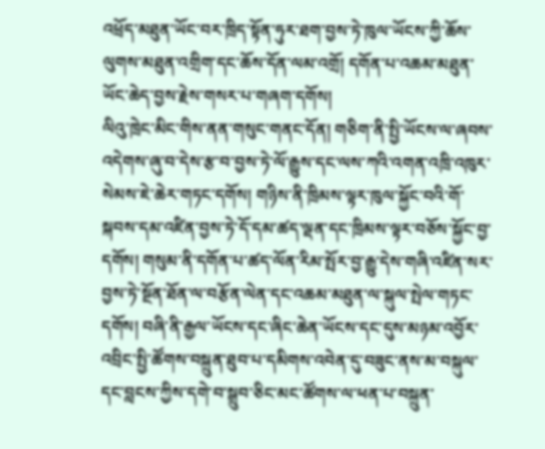འཕྲོད་མཐུན་ཡོང་བར་ཁྲིད་སྟོན་ཧུར་ཐག་བྱས་ཏེ་ཁུལ་ཡོངས་ཀྱི་ཆོས་ལུགས་མཐུན་འགྲིག་དང་ཆོས་དོན་ལམ་འགྲོ། དགོན་པ་འཆམ་མཐུན་ཡོང་ཆེད་བྱས་རྗེས་གསར་པ་གཞག་དགོས།
ལིའུ་ཁྲེང་མིང་གིས་ནན་གསུང་གནང་དོན། གཅིག་ནི་སྤྱི་ཡོངས་ལ་ཞབས་འདེགས་ཞུ་བ་དེས་རྩ་བ་བྱས་ཏེ་ལོ་རྒྱུས་དང་ལས་ཀའི་འགན་འཁྲི་འཁུར་སེམས་ཇེ་ཆེར་གཏང་དགོས། གཉིས་ནི་ཁྲིམས་ལྟར་ཁུལ་སྐྱོང་བའི་གོ་སྐབས་དམ་འཛིན་བྱས་ཏེ་དོ་དམ་ཚད་ལྡན་དང་ཁྲིམས་ལྟར་བཅོས་སྐྱོང་བྱ་དགོས། གསུམ་ནི་དགོན་པ་ཚད་ལོན་རིམ་སྤོར་བྱ་རྒྱུ་དེས་གཞི་འཛིན་སར་བྱས་ཏེ་སྔོན་ཐོན་ལ་བརྩོན་ལེན་དང་འཆམ་མཐུན་ལ་སྐུལ་སྤེལ་གཏང་དགོས། བཞི་ནི་རྒྱལ་ཡོངས་དང་ཞིང་ཆེན་ཡོངས་དང་དུས་མཉམ་འབྱོར་འབྲིང་སྤྱི་ཚོགས་བསྐྲུན་ཐུབ་པ་དམིགས་འབེན་དུ་བཟུང་ནས་མ་བསྐུལ་དང་བླངས་ཀྱིས་དགེ་བ་སྒྲུབ་ཅིང་མང་ཚོགས་ལ་ཕན་པ་བསྐྲུན་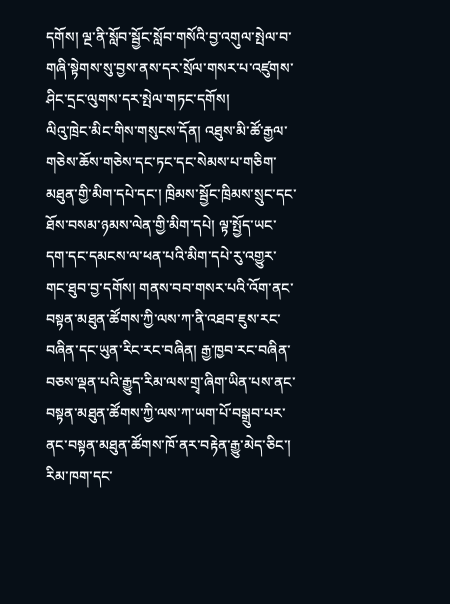དགོས། ལྔ་ནི་སློབ་སྦྱོང་སློབ་གསོའི་བྱ་འགུལ་སྤེལ་བ་གཞི་སྟེགས་སུ་བྱས་ནས་དར་སྲོལ་གསར་པ་འཛུགས་ཤིང་དྲང་ལུགས་དར་སྤེལ་གཏང་དགོས།
ལིའུ་ཁྲེང་མིང་གིས་གསུངས་དོན། འཐུས་མི་ཚོ་རྒྱལ་གཅེས་ཆོས་གཅེས་དང་ཏང་དང་སེམས་པ་གཅིག་མཐུན་གྱི་མིག་དཔེ་དང་། ཁྲིམས་སྦྱོང་ཁྲིམས་སྲུང་དང་ཐོས་བསམ་ཉམས་ལེན་གྱི་མིག་དཔེ། ལྟ་སྤྱོད་ཡང་དག་དང་དམངས་ལ་ཕན་པའི་མིག་དཔེ་རུ་འགྱུར་གང་ཐུབ་བྱ་དགོས། གནས་བབ་གསར་པའི་འོག་ནང་བསྟན་མཐུན་ཚོགས་ཀྱི་ལས་ཀ་ནི་འཐབ་ཇུས་རང་བཞིན་དང་ཡུན་རིང་རང་བཞིན། རྒྱ་ཁྱབ་རང་བཞིན་བཅས་ལྡན་པའི་རྒྱུད་རིམ་ལས་གྲྭ་ཞིག་ཡིན་པས་ནང་བསྟན་མཐུན་ཚོགས་ཀྱི་ལས་ཀ་ཡག་པོ་བསྒྲུབ་པར་ནང་བསྟན་མཐུན་ཚོགས་ཁོ་ནར་བརྟེན་རྒྱུ་མེད་ཅིང་། རིམ་ཁག་དང་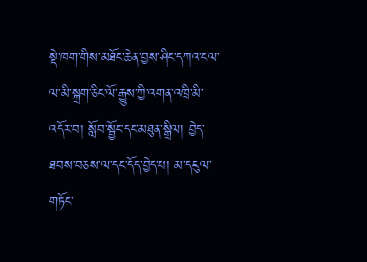སྡེ་ཁག་གིས་མཐོང་ཆེན་བྱས་ཤིང་དཀའ་ངལ་ལ་མི་སྐྲག་ཅིང་ལོ་རྒྱུས་ཀྱི་འགན་འཁྲི་མི་འདོར་བ། སློབ་སྦྱོང་དང་མཐུན་སྒྲིལ། བྱེད་ཐབས་བཅས་ལ་དང་དོད་བྱེད་པ། མ་དངུལ་གཏོང་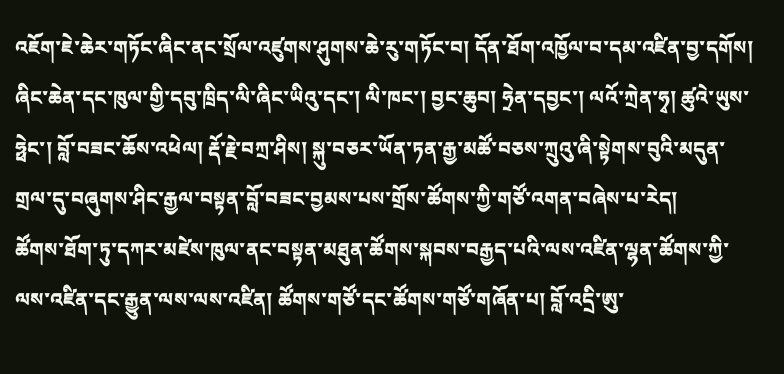འཇོག་ཇེ་ཆེར་གཏོང་ཞིང་ནང་སྲོལ་འཛུགས་ཤུགས་ཆེ་རུ་གཏོང་བ། དོན་ཐོག་འཁྱོལ་བ་དམ་འཛིན་བྱ་དགོས།
ཞིང་ཆེན་དང་ཁུལ་གྱི་དབུ་ཁྲིད་ལི་ཞིང་ཡིའུ་དང་། ལི་ཁང་། བྱང་ཆུབ། ཧྲེན་དབྱང་། ལའོ་ཀྲེན་ཧྭ། ཚུའེ་ཡུས་ཧྥེང་། བློ་བཟང་ཆོས་འཕེལ། རྡོ་རྗེ་བཀྲ་ཤིས། སྐུ་བཅར་ཡོན་ཏན་རྒྱ་མཚོ་བཅས་ཀྲུའུ་ཞི་སྟེགས་བུའི་མདུན་གྲལ་དུ་བཞུགས་ཤིང་རྒྱལ་བསྟན་བློ་བཟང་བྱམས་པས་གྲོས་ཚོགས་ཀྱི་གཙོ་འགན་བཞེས་པ་རེད།
ཚོགས་ཐོག་ཏུ་དཀར་མཛེས་ཁུལ་ནང་བསྟན་མཐུན་ཚོགས་སྐབས་བརྒྱད་པའི་ལས་འཛིན་ལྷན་ཚོགས་ཀྱི་ལས་འཛིན་དང་རྒྱུན་ལས་ལས་འཛིན། ཚོགས་གཙོ་དང་ཚོགས་གཙོ་གཞོན་པ། བློ་འདྲི་ཨུ་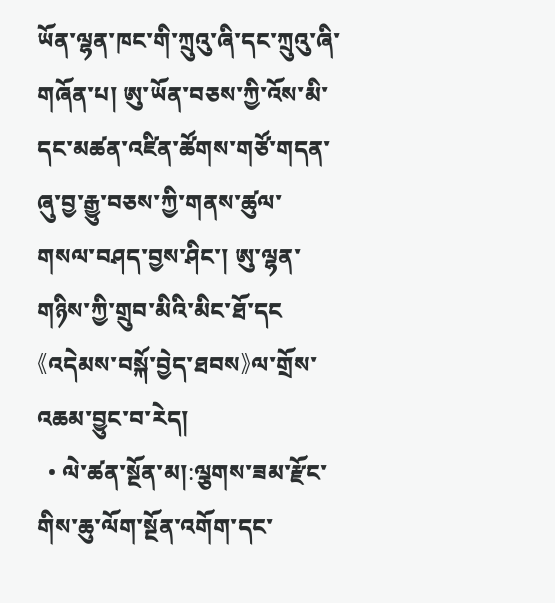ཡོན་ལྷན་ཁང་གི་ཀྲུའུ་ཞི་དང་ཀྲུའུ་ཞི་གཞོན་པ། ཨུ་ཡོན་བཅས་ཀྱི་འོས་མི་དང་མཚན་འཛིན་ཚོགས་གཙོ་གདན་ཞུ་བྱ་རྒྱུ་བཅས་ཀྱི་གནས་ཚུལ་གསལ་བཤད་བྱས་ཤིང་། ཨུ་ལྷན་གཉིས་ཀྱི་གྲུབ་མིའི་མིང་ཐོ་དང《འདེམས་བསྐོ་བྱེད་ཐབས》ལ་གྲོས་འཆམ་བྱུང་བ་རེད།
  • ལེ་ཚན་སྔོན་མ།:ལྕགས་ཟམ་རྫོང་གིས་ཆུ་ལོག་སྔོན་འགོག་དང་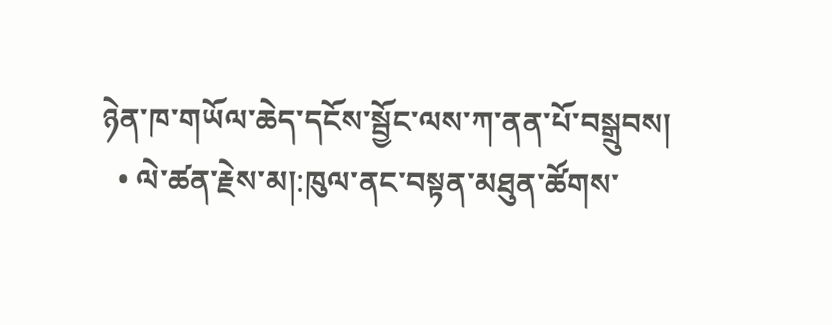ཉེན་ཁ་གཡོལ་ཆེད་དངོས་སྦྱོང་ལས་ཀ་ནན་པོ་བསྒྲུབས།
  • ལེ་ཚན་རྗེས་མ།:ཁུལ་ནང་བསྟན་མཐུན་ཚོགས་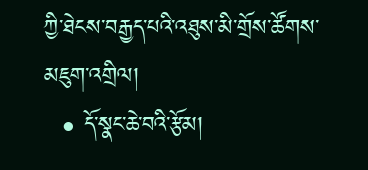ཀྱི་ཐེངས་བརྒྱད་པའི་འཐུས་མི་གྲོས་ཚོགས་མཇུག་འགྲིལ།
  • དོ་སྣང་ཆེ་བའི་རྩོམ།